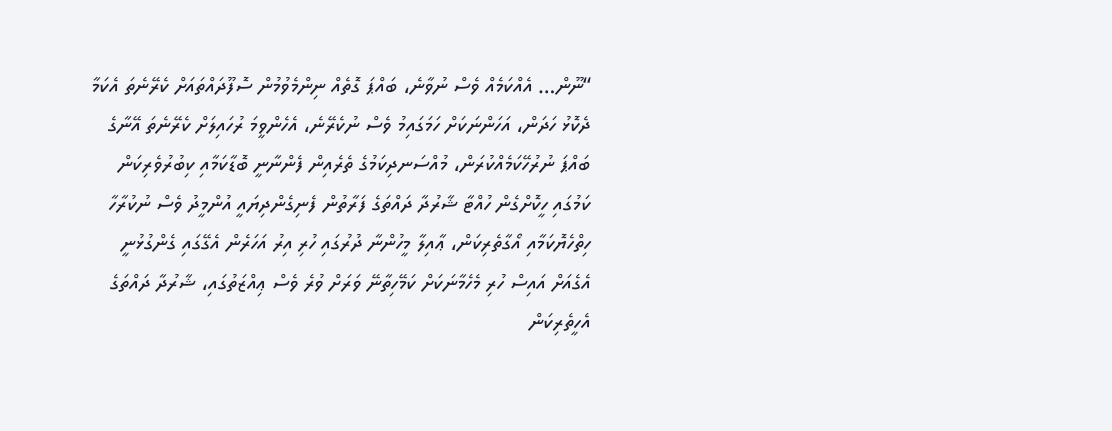“ނޫން… އެއްކަމެއް ވެސް ނުވާނެ، ބައްޕަ ގޮތެއް ނިންމެވުމުން ސޮފޫދައްތައަށް ކެރޭނެތަ އެކަމާ ދެކޮޅު ހަދަން، އަހަންނަކަށް ހަމަގައިމު ވެސް ނުކެރޭނެ، އެހެންވީމަ ރުހައިލަށް ކެރޭނެތަ އޭނާގެ ބައްޕަ ނުރުހޭކަމެއްކުރަން، މުއްސަނދިކަމުގެ ތެރެއިން ފެންނާނީ ބޮޑާކަމާއި ކިބުރުވެރިކަން ކަމުގައި ހީކޮށްގެން ހުއްޓާ ޝާރުދާ ދައްތަގެ ފަރާތުން ފެނިގެންދިޔައީ އުންމީދު ވެސް ނުކުރާހާ ހިތްހެޔޮކަމާއި އޯގާތެރިކަން، ޢާއިލާ މީހުންނާ ދުރުގައި ހުރި އިރު އަހަރެން އެގޭގައި ގެންގުޅުނީ އެގެއަށް އައިސް ހުރި މެހެމާނަކަށް ކަމޭހިތާނޭ ވަރަށް ވުރެ ވެސް ޢިއްޒަތުގައި، ޝާރުދާ ދައްތަގެ އެހީތެރިކަން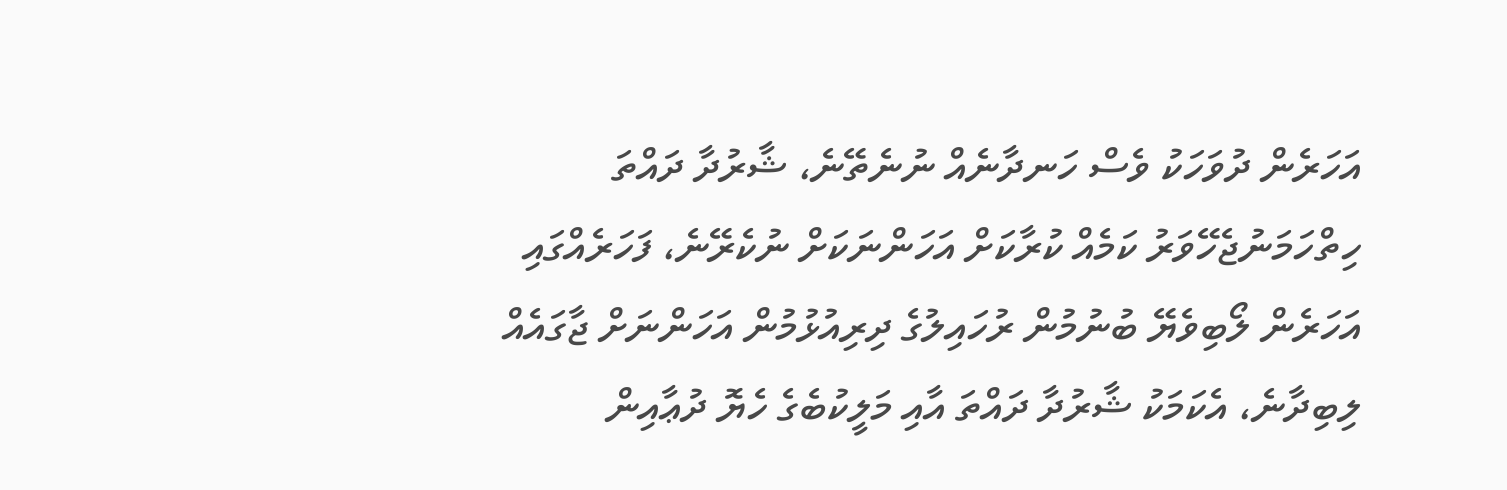އަހަރެން ދުވަހަކު ވެސް ހަނދާނެއް ނުނެތޭނެ، ޝާރުދާ ދައްތަ ހިތްހަމަނުޖެހޭވަރު ކަމެއް ކުރާކަށް އަހަންނަކަށް ނުކެރޭނެ، ފަހަރެއްގައި އަހަރެން ލޯބިވެޔޭ ބުނުމުން ރުހައިލުގެ ދިރިއުޅުމުން އަހަންނަށް ޖާގައެއް ލިބިދާނެ، އެކަމަކު ޝާރުދާ ދައްތަ އާއި މަލީކުބެގެ ހެޔޮ ދުޢާއިން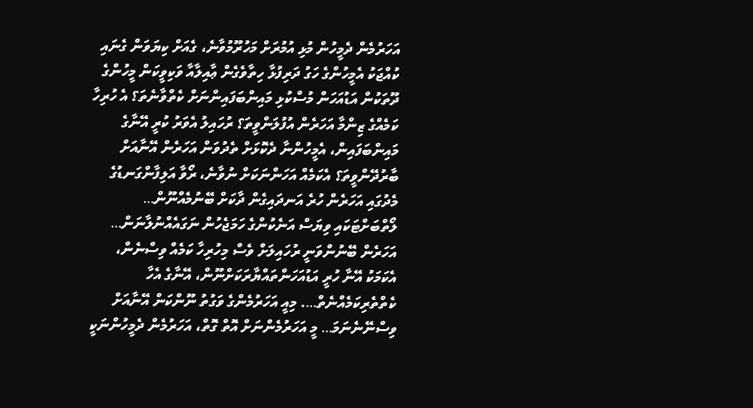އަހަރުމެން ދެމީހުން މުޅި އުމުރަށް މަހުރޫމުވާނެ، ގެއަށް ކިޔަވަން ގެނައި ކުއްޖަކު އެމީހުންގެ ހަގު ދަރިފުޅާ ހިތާވެގެން ޢާއިލާއާ ވަކިވީކަން މީހުންގެ ދޫތަކުން އަޑުއަހަން މުސްކުޅި މައިންބަފައިންނަށް ކެތްވާނެތަ؟ އެ ހުރިހާ ކަމެއްގެ ޒިންމާ އަހަރެން އުފުލަންވީތަ؟ ރުހައިލު އެވަރު ކުރީ އޭނާގެ މައިންބަފައިން، އެމީހުންނާ ދެކޮޅަށް ތެދުވަން އަހަރެން އޭނާއަށް ބާރުދޭންވީތަ؟ އެކަމެއް އަހަންނަކަށް ނުވާނެ، ރޯވާ އަލިފާންގަނޑުގެ މެދުގައި އަހަރެން ހުރެ އަނދައިގެން ދާކަށް ބޭނުމެއްނޫން… ލޯތްބަށްޓަކައި ވިޔަސް އަނެކުންގެ ހަމަޖެހުން ނަގައެއްނުލާނަން… އަހަރެން ބޭނުންވަނީ ރުހައިލަށް ވެސް މިހުރިހާ ކަމެއް ވިސްނެން، އެކަމަކު އޭނާ ހުރީ އަޑުއަހަންތައްޔާރަކަށްނޫން، އޭނާގެ އެހާ ކެތްތެރިކަމެއްނެތް…. މިއީ އަހަރުމެންގެ ވަގުތު ނޫންކަން އޭނާއަށް ވިސްނޭނެނަމަ… މީ އަހަރުމެންނަށް އޮތް ގޮތް، އަހަރުމެން ދެމީހުންނަކީ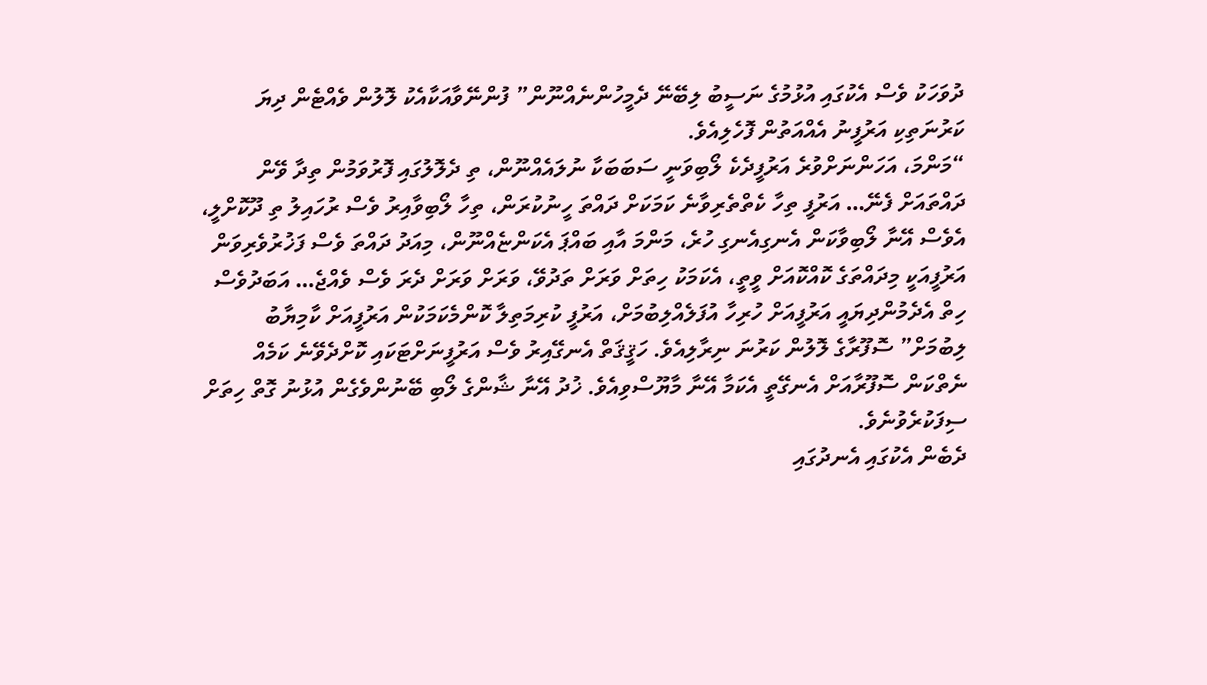ދުވަހަކު ވެސް އެކުގައި އުޅުމުގެ ނަސީބު ލިބޭނޭ ދެމީހުންނެއްނޫން” ފުންނޭވާއަކާއެކު ލޮލުން ވެއްޓެން ދިޔަ ކަރުނަތިކި އަރުފީނު އެއްއަތުން ފޮހެލިއެވެ.
“މަންމަ، އަހަންނަށްވުރެ އަރުފީދެކެ ލޯބިވަނީ ސަބަބަކާ ނުލައެއްނޫން، ތި ދެލޮލުގައި ފޮރުވަމުން ތިދާ ވޭން ދައްތައަށް ފެނޭ… އަރުފީ ތިހާ ކެތްތެރިވާނެ ކަމަކަށް ދައްތަ ހީނުކުރަން، ތިހާ ލޯބިވާއިރު ވެސް ރުހައިލު ތި ދޫކޮށްލީ، އެވެސް އޭނާ ލޯބިވާކަން އެނގިއެނގި ހުރެ، މަންމަ އާއި ބައްޕަ އެކަންޏެއްނޫން، މިއަދު ދައްތަ ވެސް ފަޚުރުވެރިވަން އަރުފީއަކީ މިދައްތަގެ ކޮއްކޮއަށް ވީތީ، އެކަމަކު ހިތަށް ވަރަށް ތަދުވޭ، ވަރަށް ވަރަށް ދެރަ ވެސް ވެއްޖެ… އަބަދުވެސް ހިތް އެދެމުންދިޔައީ އަރުފީއަށް ހުރިހާ އުފަލެއްލިބުމަށް، އަރުފީ ކުރިމަތިލާ ކޮންމެކަމަކުން އަރުފީއަށް ކާމިޔާބު ލިބުމަށް” ސޮފޫރާގެ ލޮލުން ކަރުނަ ނިރާލިއެވެ. ހަޤީޤަތް އެނގޭއިރު ވެސް އަރުފީނަށްޓަކައި ކޮށްދެވޭނެ ކަމެއް ނެތްކަން ސޮފޫރާއަށް އެނގޭތީ އެކަމާ އޭނާ މާޔޫސްވިއެވެ. ޚުދު އޭނާ ޝާންގެ ލޯބި ބޭނުންވެގެން އުޅުނު ގޮތް ހިތަށް ސިފަކުރެވުނެވެ.
ދެބެން އެކުގައި އެނދުގައި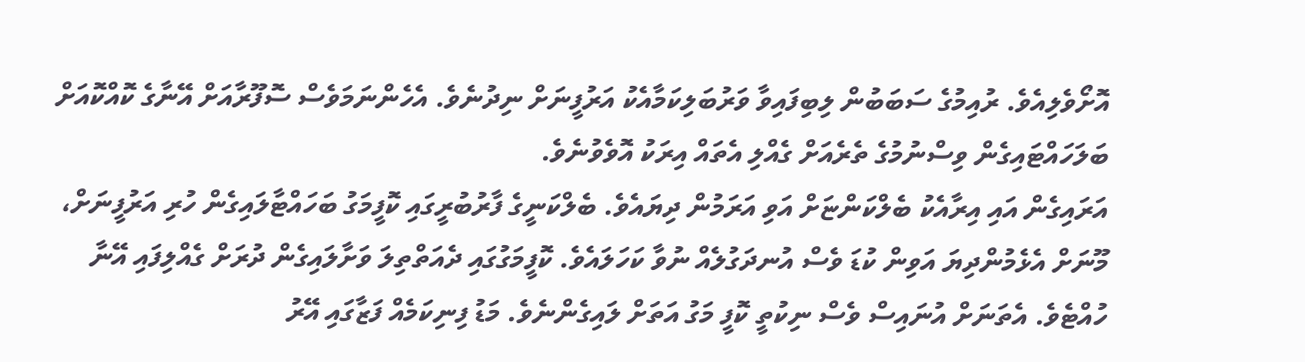އޮށޯވެލިއެވެ. ރުއިމުގެ ސަބަބުން ލިބިފައިވާ ވަރުބަލިކަމާއެކު އަރުފީނަށް ނިދުނެވެ. އެހެންނަމަވެސް ސޮފޫރާއަށް އޭނާގެ ކޮއްކޮއަށް ބަލަހައްޓައިގެން ވިސްނުމުގެ ތެރެއަށް ގެއްލި އެތައް އިރަކު އޮވެވުނެވެ.
އަރައިގެން އައި އިރާއެކު ބެލްކަންޏަށް އަވި އަރަމުން ދިޔައެވެ. ބެލްކަނީގެ ފާރުބުރީގައި ކޮފީމަގު ބަހައްޓާލައިގެން ހުރި އަރުފީނަށް، މޫނަށް އެޅެމުންދިޔަ އަވިން ކުޑަ ވެސް އުނދަގުލެއް ނުވާ ކަހަލައެވެ. ކޮފީމަގުގައި ދެއަތްތިލަ ވަށާލައިގެން ދުރަށް ގެއްލިފައި އޭނާ ހުއްޓެވެ. އެތަނަށް އުނައިސް ވެސް ނިކުތީ ކޮފީ މަގު އަތަށް ލައިގެންނެވެ. މަޑު ފިނިކަމެއް ފަޒާގައި އޭރު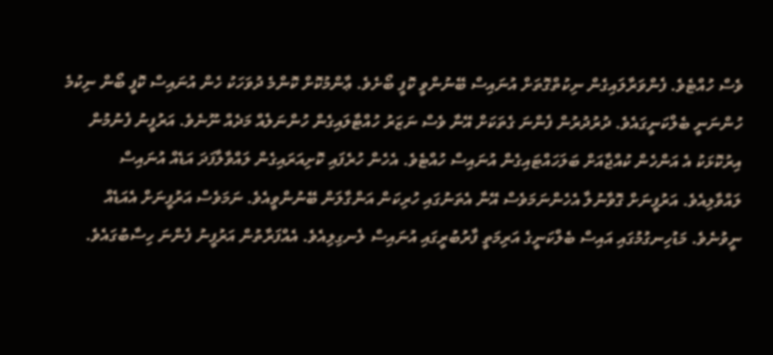ވެސް ހުއްޓެވެ. ފެންވަރާލައިގެން ނިކުތްގޮތަށް އުނައިސް ބޭނުންވީ ކޮފީ ބޯށެވެ. ޢާންމުކޮށް ކޮންމެ ދުވަހަކު ހެން އުނައިސް ކޮފީ ބޯން ނިކުމެ ހުންނަނީ ބެލްކަނީގައެވެ. ދުރުދުރުން ފެންނަ ގެތަކަށް އޭނާ ވެސް ނަޒަރު ހުއްޓާލައިގެން ހުންނަލެއް މަދެއް ނޫނެވެ. އަރުފީނު ފެނުމުން އިރުކޮޅަކު އެ އަންހެން ކުއްޖާއަށް ބަލަހައްޓައިގެން އުނައިސް ހުއްޓެވެ. އެހެން ހުރެފައި ކޮށިއަރައިގެން ލައްވާލާފަދަ އަޑެއް އުނައިސް ލައްވާލިއެވެ. އަރުފީނަށް ގޮވާނުލާ އެހެންނަމަވެސް އޭނާ އެތަނުގައި ހުރިކަން އަންގާލަން ބޭނުންވީއެވެ. ނަމަވެސް އަރުފީނަށް އެއަޑެއް ނީވުނެވެ. މަޑުހިނގުމުގައި އައިސް ބެލްކަނީގެ އަރިމަތީ ފާރުބުރީގައި އުނައިސް ލެނގިލިއެވެ. އެއްފަރާތުން އަރުފީނު ފެންނަ ހިސާބުގައެވެ.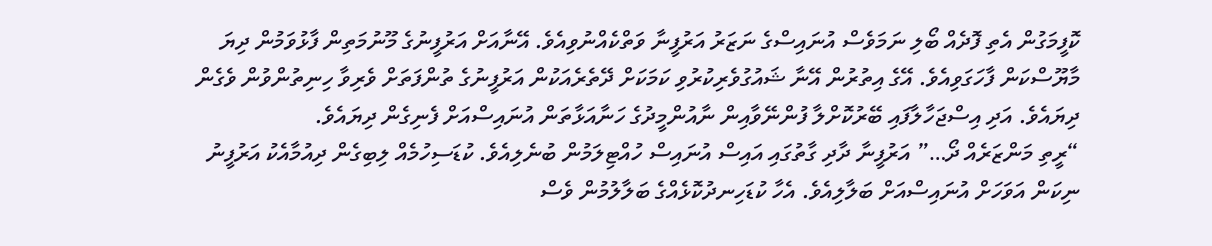ކޮފީމަގުން އެތި ފޮދެއް ބޯލި ނަމަވެސް އުނައިސްގެ ނަޒަރު އަރުފީނާ ވަތްކެއްނުވިއެވެ. އޭނާއަށް އަރުފީނުގެ މޫނުމަތިން ފާޅުވަމުން ދިޔަ މާޔޫސްކަން ފާހަގަވިއެވެ. އޭގެ އިތުރުން އޭނާ ޝައުގުވެރިކުރުވި ކަމަކަށް ދޭތެރެއަކުން އަރުފީނުގެ ތުންފަތަށް ވެރިވާ ހިނިތުންވުން ވެގެން ދިޔައެވެ. އަދި އިސްޖަހާލާފައި ބޭރުކޮށްލާ ފުންނޭވާއިން ނާއުންމީދުގެ ހަނާއަޅާތަން އުނައިސްއަށް ފެނިގެން ދިޔައެވެ.
“ރީތި މަންޒަރެއް ދޯ…” އަރުފީނާ ދާދި ގާތުގައި އައިސް އުނައިސް ހުއްޓިލަމުން ބުނެލިއެވެ. ކުޑަސިހުމެއް ލިބިގެން ދިއުމާއެކު އަރުފީނު ނިކަން އަވަހަށް އުނައިސްއަށް ބަލާލިއެވެ. އެހާ ކުޑަހިނދުކޮޅެއްގެ ބަލާލުމުން ވެސް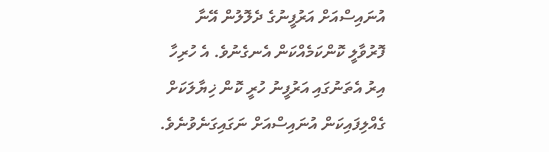އުނައިސްއަށް އަރުފީނުގެ ދެލޮލުން އޭނާ ފޮރުވާލީ ކޮންކަމެއްކަން އެނގެނުވެ. އެ ހުރިހާ އިރު އެތަނުގައި އަރުފީނު ހުރީ ކޮން ޚިޔާލަކަށް ގެއްލިފައިކަން އުނައިސްއަށް ނަގައިގަނެވުނެވެ.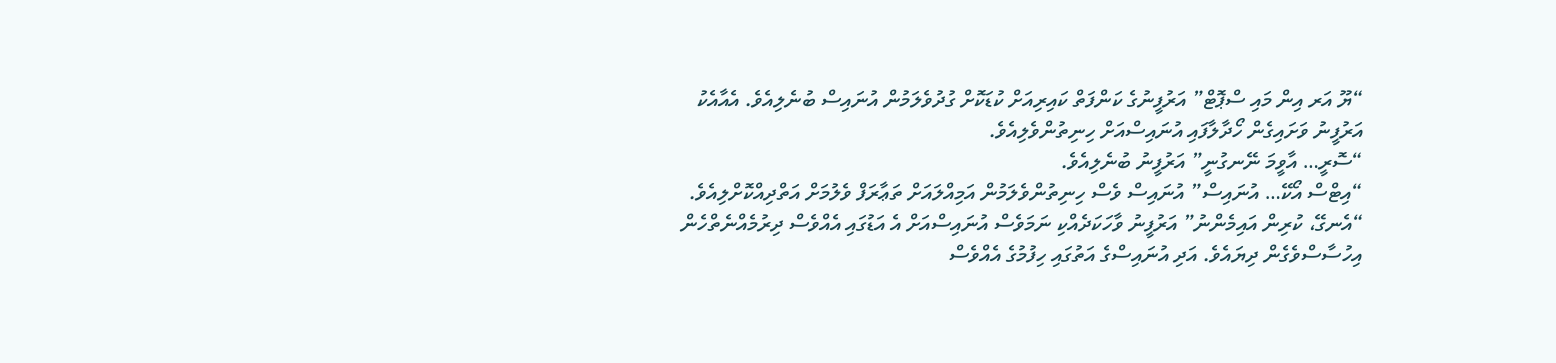“ޔޫ އަރ އިން މައި ސްޕޮޓް” އަރުފީނުގެ ކަންފަތް ކައިރިއަށް ކުޑަކޮށް ގުދުވެލަމުން އުނައިސް ބުނެލިއެވެ. އެއާއެކު އަރުފީނު ވަށައިގެން ހޯދާލާފައި އުނައިސްއަށް ހިނިތުންވެލިއެވެ.
“ސޮރީ… އާވީމަ ނޭނގުނީ” އަރުފީނު ބުނެލިއެވެ.
“އިޓްސް އޯކޭ… އުނައިސް” އުނައިސް ވެސް ހިނިތުންވެލަމުން އަމިއްލައަށް ތަޢާރަފް ވެލުމަށް އަތްދިއްކޮށްލިއެވެ.
“އެނގޭ، ކުރިން އައިމެންނު” އަރުފީނު ވާހަކަދެއްކި ނަމަވެސް އުނައިސްއަށް އެ އަޑުގައި އެއްވެސް ދިރުމެއްނެތްހެން އިހުސާސްވެގެން ދިޔައެވެ. އަދި އުނައިސްގެ އަތުގައި ހިފުމުގެ އެއްވެސް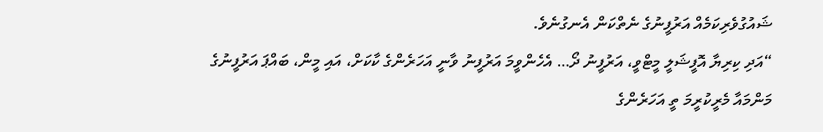ޝައުގުވެރިކަމެއް އަރުފީނުގެ ނެތްކަން އެނގުނެވެ.
“އަދި ކިރިޔާ އޮފީޝަލީ މީޓްވީ، އަރުފީނު ދޯ… އެހެންވީމަ އަރުފީނު ވާނީ އަހަރެންގެ ކާކަށް، އައި މީން، ބައްޕަ އަރުފީނުގެ މަންމައާ މެރީކުރީމަ ތީ އަހަރެންގެ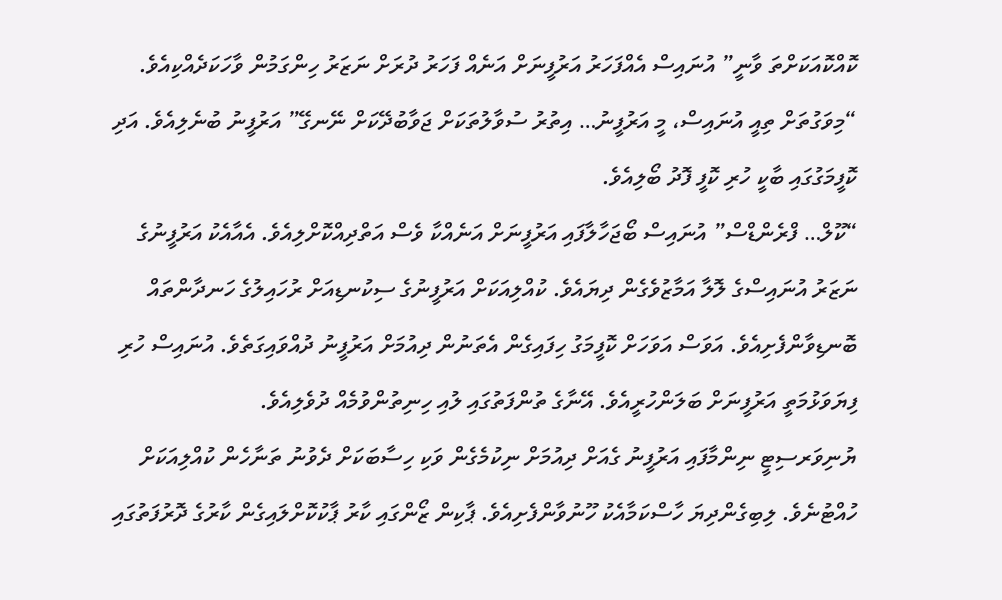ކޮއްކޮއަކަށްތަ ވާނީ” އުނައިސް އެއްފަހަރު އަރުފީނަށް އަނެއް ފަހަރު ދުރަށް ނަޒަރު ހިންގަމުން ވާހަކަދެއްކިއެވެ.
“މިވަގުތަށް ތިއީ އުނައިސް، މީ އަރުފީނު… އިތުރު ސުވާލުތަކަށް ޖަވާބުދޭކަށް ނޭނގޭ” އަރުފީނު ބުނެލިއެވެ. އަދި ކޮފީމަގުގައި ބާކީ ހުރި ކޮފީ ފޮދު ބޯލިއެވެ.
“ކޫލް… ފްރެންޑްސް” އުނައިސް ބޯޖަހާލާފައި އަރުފީނަށް އަނެއްކާ ވެސް އަތްދިއްކޮށްލިއެވެ. އެއާއެކު އަރުފީނުގެ ނަޒަރު އުނައިސްގެ ލޮލާ އަމާޒުވެގެން ދިޔައެވެ. ކުއްލިއަކަށް އަރުފީނުގެ ސިކުނޑިއަށް ރުހައިލުގެ ހަނދާންތައް ބޮނޑިވާންފެށިއެވެ. އަވަސް އަވަހަށް ކޮފީމަގު ހިފައިގެން އެތަނުން ދިއުމަށް އަރުފީނު ދުއްވައިގަތެވެ. އުނައިސް ހުރި ފިޔަވަޅުމަތީ އަރުފީނަށް ބަލަންހުރީއެވެ. އޭނާގެ ތުންފަތުގައި ލުއި ހިނިތުންވުމެއް ދުވެލިއެވެ.
ޔުނިވަރސިޓީ ނިންމާފައި އަރުފީނު ގެއަށް ދިއުމަށް ނިކުމެގެން ވަކި ހިސާބަކަށް ދެވުނު ތަނާހެން ކުއްލިއަކަށް ހުއްޓުނެވެ. ލިބިގެންދިޔަ ހާސްކަމާއެކު ހޫނުވާންފެށިއެވެ. ޕާކިން ޒޯންގައި ކާރު ޕާކުކޮށްލައިގެން ކާރުގެ ދޮރުފަތުގައި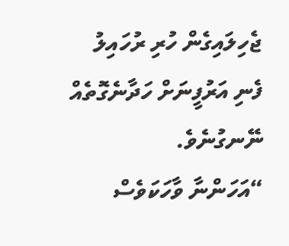ޖެހިލައިގެން ހުރި ރުހައިލު ފެނި އަރުފީނަށް ހަދާނެގޮތެއް ނޭނގުނެވެ.
“އަހަންނާ ވާހަކަވެސް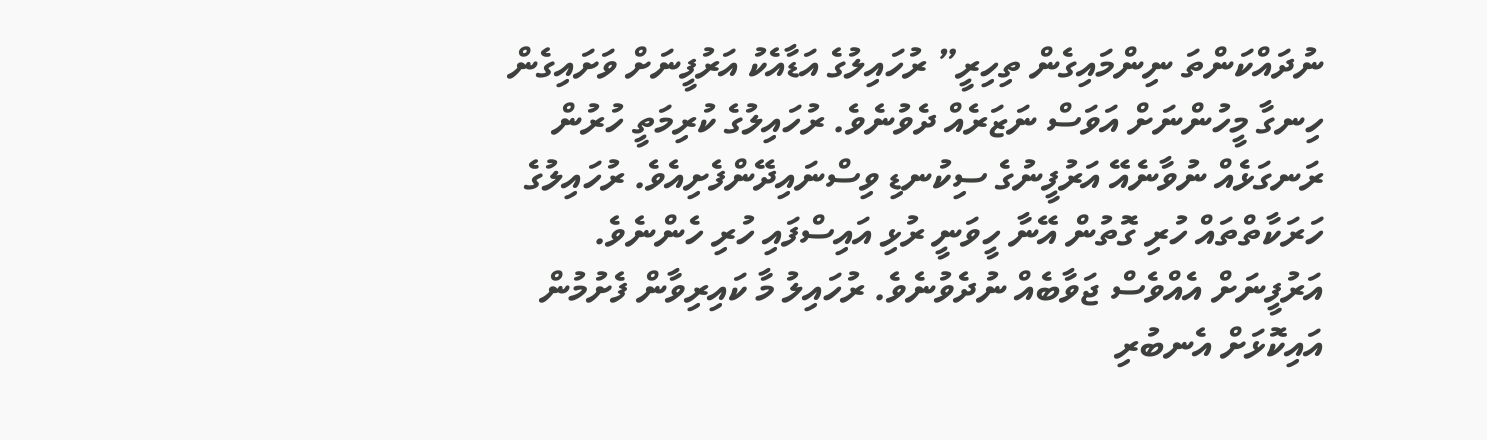ނުދައްކަންތަ ނިންމައިގެން ތިހިރީ” ރުހައިލުގެ އަޑާއެކު އަރުފީނަށް ވަށައިގެން ހިނގާ މީހުންނަށް އަވަސް ނަޒަރެއް ދެވުނެވެ. ރުހައިލުގެ ކުރިމަތީ ހުރުން ރަނގަޅެއް ނުވާނެއޭ އަރުފީނުގެ ސިކުނޑި ވިސްނައިދޭންފެށިއެވެ. ރުހައިލުގެ ހަރަކާތްތައް ހުރި ގޮތުން އޭނާ ހީވަނީ ރުޅި އައިސްފައި ހުރި ހެންނެވެ. އަރުފީނަށް އެއްވެސް ޖަވާބެއް ނުދެވުނެވެ. ރުހައިލު މާ ކައިރިވާން ފެށުމުން އައިކޮޅަށް އެނބުރި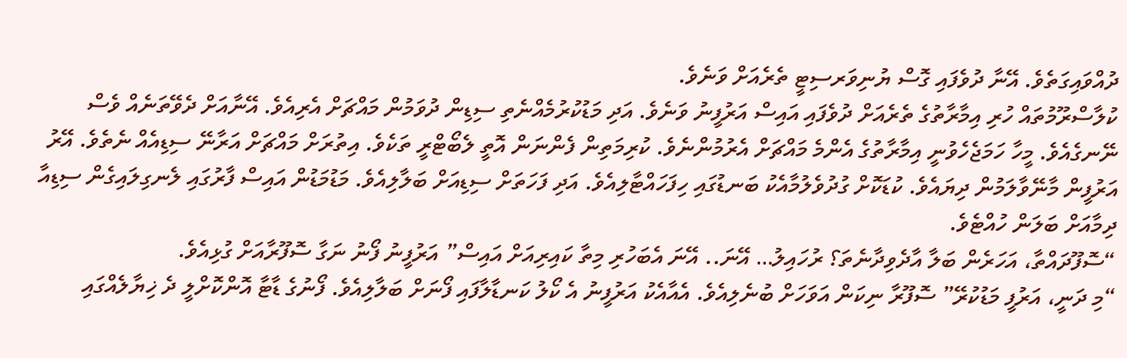ދުއްވައިގަތެވެ. އޭނާ ދުވެފައި ގޮސް ޔުނިވަރސިޓީ ތެރެއަށް ވަނެވެ.
ކުލާސްރޫމުތައް ހުރި އިމާރާތުގެ ތެރެއަށް ދުވެފައި އައިސް އަރުފީނު ވަނެވެ. އަދި މަޑުކުރުމެއްނެތި ސިޑިން ދުވަމުން މައްޗަށް އެރިއެވެ. އޭނާއަށް ދެވޭތަނެއް ވެސް ނޭނގެއެވެ. މީހާ ހަމަޖެހެވުނީ އިމާރާތުގެ އެންމެ މައްޗަށް އެރުމުންނެވެ. ކުރިމަތިން ފެންނަން އޮތީ ލެބޯޓްރީ ތަކެވެ. އިތުރަށް މައްޗަށް އަރާނޭ ސިޑިއެއް ނެތެވެ. އޭރު އަރުފީން މާނޭވާލަމުން ދިޔައެވެ. ކުޑަކޮށް ގުދުވެލުމާއެކު ބަނޑުގައި ހިފަހައްޓާލިއެވެ. އަދި ފަހަތަށް ސިޑިއަށް ބަލާލިއެވެ. މަޑުމަޑުން އައިސް ފާރުގައި ލެނގިލައިގެން ސިޑިއާ ދިމާއަށް ބަލަން ހުއްޓެވެ.
“ސޮފޫދައްތާ، އަހަރެން ބަލާ އާދެވިދާނެތަ؟ ރުހައިލު… އޭނަ.. އޭނަ އެބަހުރި މިތާ ކައިރިއަށް އައިސް” އަރުފީނު ފޯނު ނަގާ ސޮފޫރާއަށް ގުޅިއެވެ.
“މި ދަނީ، އަރުފީ މަޑުކުރޭ” ސޮފޫރާ ނިކަން އަވަހަށް ބުނެލިއެވެ. އެއާއެކު އަރުފީނު އެ ކޯލު ކަނޑާލާފައި ފޯނަށް ބަލާލިއެވެ. ފޯނުގެ ޑާޓާ އޮންކޮށްލީ ދެ ޚިޔާލެއްގައި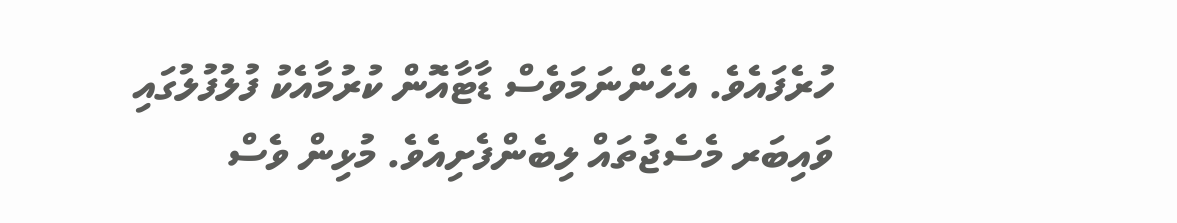ހުރެފައެވެ. އެހެންނަމަވެސް ޑާޓާއޮން ކުރުމާއެކު ފުލުފުލުގައި ވައިބަރ މެސެޖުތައް ލިބެންފެށިއެވެ. މުޅިން ވެސް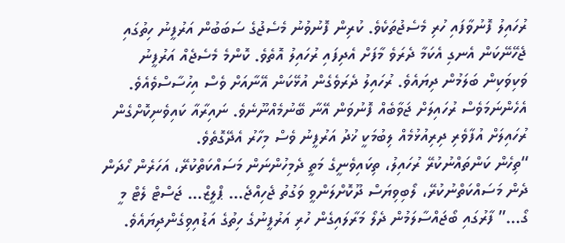ރުހައިލު ފޮނުވާފައި ހުރި މެސެޖުތަކެވެ. ކުރިން ފޮނުވުނު މެސެޖުގެ ސަބަބުން އަރުފީނު ހިތުގައި ޖެހޭނޭކަން އެނގި އެކަމާ ދެރަވެ މާފަށް އެދިފައި ރުހައިލު އޮތެވެ. ކޮންމެ މެސެޖެއް އަރުފީނު ވަކިވަކިން ބަލަމުން ދިޔައެވެ. ރުހައިލު ދެރަވެގެން އުޅޭކަން އޭނާއަށް ވެސް އިހުސާސްވެއެވެ. އެހެންނަމަވެސް ރުހައިލަށް ޖަވާބެއް ފޮނުވަން އޭނާ ބޭނުމެއްނޫނެވެ. ނައިރާއާ ކައިވެނިކޮށްގެން ރުހައިލަށް އުފާވެރި ދިރިއުޅުމެއް ލިބުމަކީ ޚުދު އަރުފީނު ވެސް މިހާރު އެދޭގޮތެވެ.
“ތިހެން ކަންތައްނުކުރޭ ރުހައިލު، ތިކައިވެނީގެ މަތީ ދެމިހުންނަން މަސައްކަތްކުރޭ، އަހަރެން ހޯދަން ދެން މަސައްކަތްނުކުރޭ، ލޯބިވިޔަސް ދޫކޮށްލަންވީ ވަގުތު ޖެހިއްޖެ… ޕްލީޒް… ޖަސްޓް ލެޓް މީ ގޯ…” ފާރުގައި ބޯޖައްސާލަމުން ދެލޯ މަރާލައިގެން ހުރި އަރުފީނުގެ ހިތުގެ އަޑުއިވިގެންދިޔައެވެ.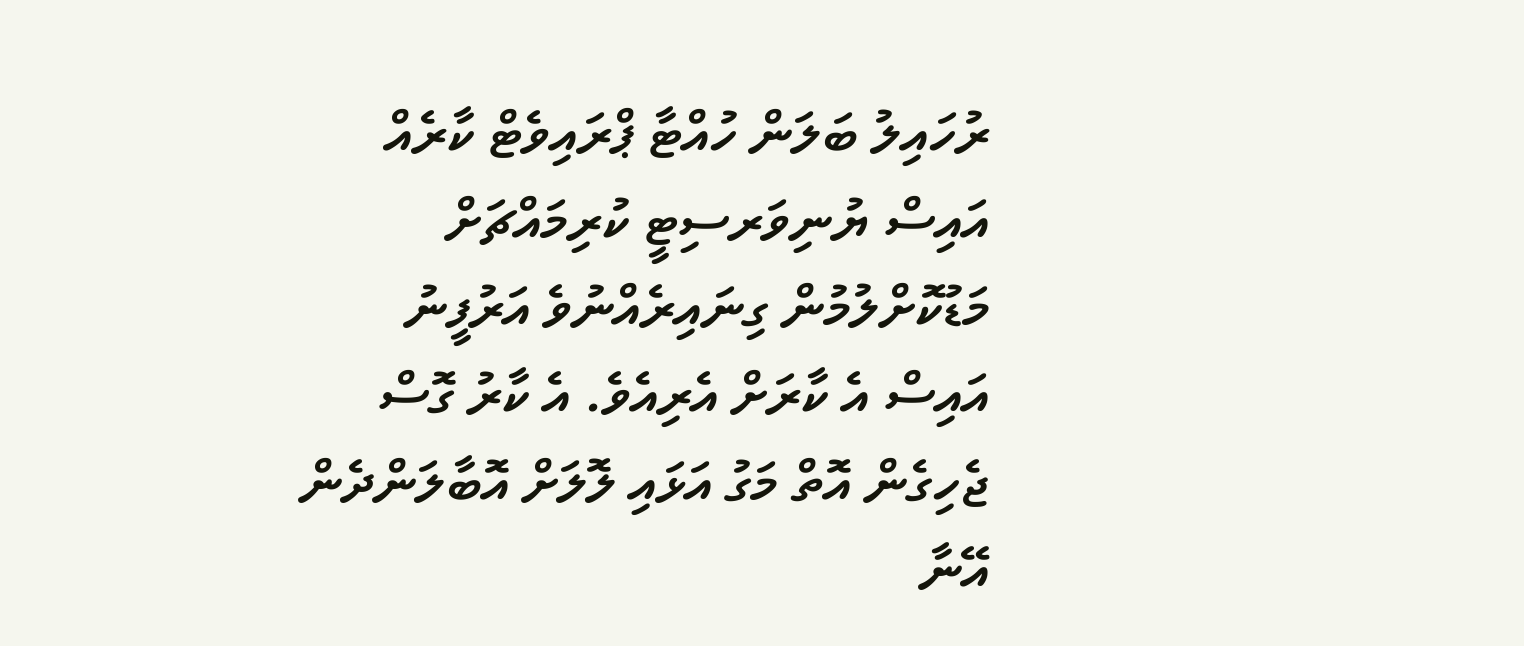ރުހައިލު ބަލަން ހުއްޓާ ޕްރައިވެޓް ކާރެއް އައިސް ޔުނިވަރސިޓީ ކުރިމައްޗަށް މަޑުކޮށްލުމުން ގިނައިރެއްނުވެ އަރުފީނު އައިސް އެ ކާރަށް އެރިއެވެ. އެ ކާރު ގޮސް ޖެހިގެން އޮތް މަގު އަޅައި ލޮލަށް އޮބާލަންދެން އޭނާ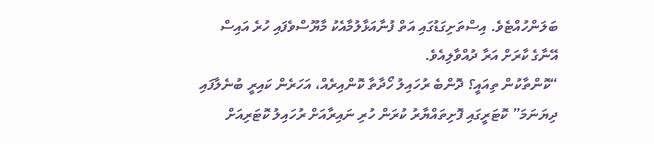ބަލަންހުއްޓެވެ. އިސްތަށިގަޑުގައި އަތް ފުނާއަޅާލުމާއެކު މާޔޫސްވެފައި ހުރެ އައިސް އޭނާގެ ކާރަށް އަރާ ދުއްވާލިއެވެ.
“ކޮންތާކުން ތިއައީ؟ ދޮންބެ ރުހައިލު ހޯދާތާ ކޮންއިރެއް، އަހަރެން ކައިރީ ބުނެލާފައި ދިޔަނަމަ” ކޮޓަރީގައި ފޮށިތައްޔާރު ކުރަން ހުރި ނައިރާއަށް ރުހައިލު ކޮޓަރިއަށް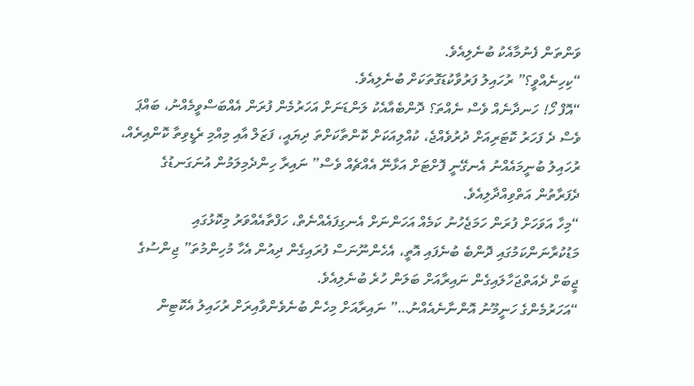ވަންތަން ފެނުމާއެކު ބުނެލިއެވެ.
“ކިހިނެއްވީ؟” ރުހައިލު ފަރުވާކުޑަގޮތަކަށް ބުނެލިއެވެ.
“އޮފް ހޯ! ހަނދާނެއް ވެސް ނެއްތަ؟ ދޮންބެއާއެކު ލަންޑަނަށް އަހަރުމެން ފުރަން އެއްބަސްވީމެއްނު، ބައްޕަ ވެސް ދެ ފަހަރު ކޮޓަރިއަށް ދުރުވެއްޖެ، ކުއްލިއަކަށް ކޮންތާކަށްތަ ދިޔައީ، ފަޒަލް އާއި މިއްމި ރެޑީވިތާ ކޮންއިރެއް، ރުހައިލު ބުނީމައެއްނު އެނގޭނީ ފޮށްޓަށް އަޅާނޭ އެއްޗެއް ވެސް” ނައިރާ ހިންދެމިލަމުން އުނަގަނޑުގެ ދެފަރާތުން އަތްވިއްދާލިއެވެ.
“މިހާ އަވަހަށް ފުރަން ހަމަޖެހުނު ކަމެއް އަހަންނަށް އެނގިފައެއްނެތް، ހަފްތާއެއްވަރު މިކޮޅުގައި މަޑުކުރާނަންކަމުގައި ދޮންބެ ބުނެފައި އޮތީ، އެހެންނޫނަސް ފުރައިގެން ދިއުން އެހާ މުހިންމުތަ” ޖިންސުގެ ޖީބަށް ދެއަތްޖަހާލައިގެން ނައިރާއަށް ބަލަން ހުރެ ބުނެލިއެވެ.
“އަހަރުމެންގެ ހަނީމޫނު އޮންނާނެއެއްނު…” ނައިރާއަށް މިހެން ބުނެވެންވާއިރަށް ރުހައިލު އެކޮޓިން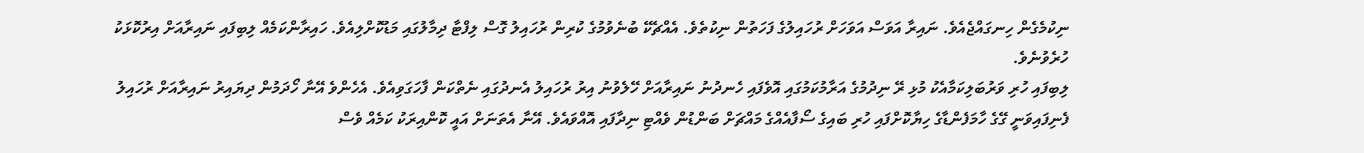ނިކުމެގެން ހިނގައްޖެއެވެ. ނައިރާ އަވަސް އަވަހަށް ރުހައިލުގެ ފަހަތުން ނިކުތެވެ. އެއްޗެކޭ ބުނެވުމުގެ ކުރިން ރުހައިލު ގޮސް ލިފްޓާ ދިމާލުގައި މަޑުކޮށްލިއެވެ. ހައިރާންކަމެއް ލިބިފައި ނައިރާއަށް އިރުކޮޅަކު ހުރެވުނެވެ.
ލިބިފައި ހުރި ވަރުބަލިކަމާއެކު މުޅި ރޭ ނިދުމުގެ އަރާމުކަމުގައި އޮވެފައި ހެނދުނު ނައިރާއަށް ހޭލެވުނު އިރު ރުހައިލު އެނދުގައި ނެތްކަން ފާހަގަވިއެވެ. އެހެންވެ އޭނާ ހޯދަމުން ދިޔައިރު ނައިރާއަށް ރުހައިލު ފެނިފައިވަނީ ގޭގެ ހާމަފެންޑާގެ ހިޔާކޮށްފައި ހުރި ބައިގެ ސޯފާއެއްގެ މައްޗަށް ބަންޑުން ވެއްޓި ނިދާފައި އޮއްވައެވެ. އޭނާ އެތަނަށް އައީ ކޮންއިރަކު ކަމެއް ވެސް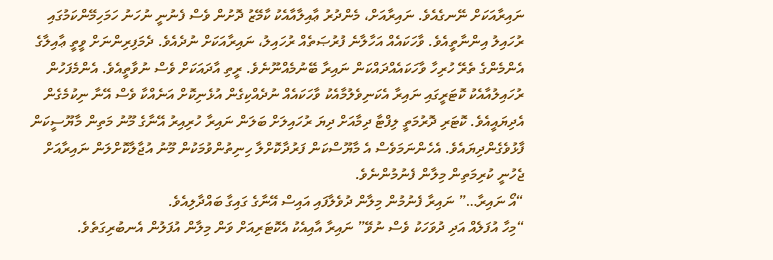ނައިރާއަކަށް ނޭނގެއެވެ. ނައިރާއަށް، މެންދުރު ޢާއިލާއާއެކު ކާމޭޒު ދޮށުން ވެސް ފެނުނީ ނުހަނު ހަމަހިމޭންކަމުގައި ރުހައިލު އިންނާތީއެވެ. ވާހަކައެއް އަހާލާނެ ފުރުޞަތެއް ރުހައިލު، ނައިރާއަކަށް ނުދެއެވެ. ދެމަފިރިންނަށް ވީތީ ޢާއިލާގެ އެންމެންގެ ތެރޭ ހުރިހާ ވާހަކައެއްދައްކަން ނައިރާ ބޭނުމެއްނޫނެވެ. ރީތި އާދައަކަށް ވެސް ނުވާތީއެވެ. އެންމެފަހުން ރުހައިލުއާއެކު ކޮޓަރީގައި ނައިރާ އެކަނިވެލުމާއެކު ވާހަކައެއް ނުދެއްކިގެން އުޅެނިކޮށް އަނެއްކާ ވެސް އޭނާ ނިކުމެގެން އެދިޔައީއެވެ. ކޮޓަރި ދޮރުމަތީ ލިފްޓާ ދިމާއަށް ދިޔަ ރުހައިލަށް ބަލަން ނައިރާ ހުރިއިރު އޭނާގެ މޫނު މަތިން މާޔޫސީކަން ފާޅުވެގެންދިޔައެވެ. އެހެންނަމަވެސް އެ މާޔޫސްކަން ފަރުދާކޮށްލާ ހިނިތުންވުމަކުން މޫނު އުޖާލާކޮށްލަން ނައިރާއަށް ޖެހުނީ ކުރިމަތިން މިލާން ފެނުމުންނެވެ.
“އޯ ނައިރާ…” ނައިރާ ފެނުމުން މިލާން ދުވެލާފައި އައިސް އޭނާގެ ގައިގާ ބައްދާލިއެވެ.
“މިހާ އުފަލެއް އަދި ދުވަހަކު ވެސް ނުވޭ” ނައިރާ އާއިއެކު އެކޮޓަރިއަށް ވަން މިލާން އުފަލުން އެނބުރިގަތެވެ.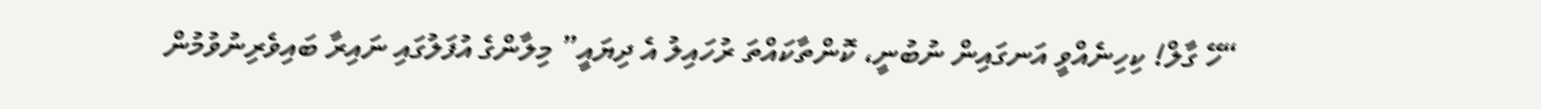“ހޭ ގާލް! ކިހިނެއްވީ އަނގައިން ނުބުނީ، ކޮންތާކައްތަ ރުހައިލު އެ ދިޔައީ” މިލާންގެ އުފަލުގައި ނައިރާ ބައިވެރިނުވުމުން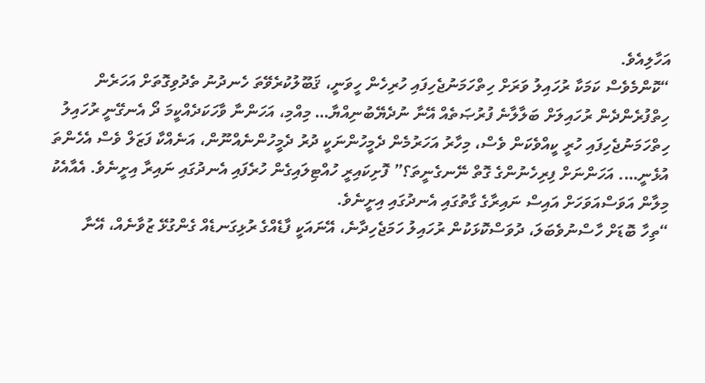އަހާލިއެވެ.
“ކޮންމެވެސް ކަމަކާ ރުހައިލު ވަރަށް ހިތްހަމަނުޖެހިފައި ހުރިހެން ހީވަނީ، ޤަބޫލުކުރެވޭތަ ހެނދުނު ތެދުވިގޮތަށް އަހަރެން ހިތްފުރެންދެން ރުހައިލަށް ބަލާލާނެ ފުރުޞަތެއް އޭނާ ނުދެޔޭބުނިއްޔާ… މިއްމި، އަހަންނާ ވާހަކަދެއްކީމަ ދޯ އެނގޭނީ ރުހައިލު ހިތްހަމަނުޖެހިފައި ހުރީ ކީއްވެކަން ވެސް، މިހާރު އަހަރުމެން ދެމީހުންނަކީ ދުރު ދެމީހުންނެއްނޫން، އަނެއްކާ ފަޒަލް ވެސް އެހެންތަ އުޅެނީ…. އަހަންނަށް ފިރިހެނުންގެ ގޮތް ނޭނގެނީތަ؟” ފޮށިކައިރީ ހުއްޓިލައިގެން ހުރެފައި އެނދުގައި ނައިރާ އިށީނެވެ. އެއާއެކު މިލާން އަވަސްއަވަހަށް އައިސް ނައިރާގެ ގާތުގައި އެނދުގައި އިށީނެވެ.
“ތިހާ ބޮޑަށް ހާސްނުވެބަލަ، ދުވަސްކޮޅަކުން ރުހައިލު ހަމަޖެހިދާނެ، އޭނައަކީ ފާޑެއްގެ ރުޅިގަނޑެއް ގެންގުޅޭ ޒުވާނެއް، އޭނާ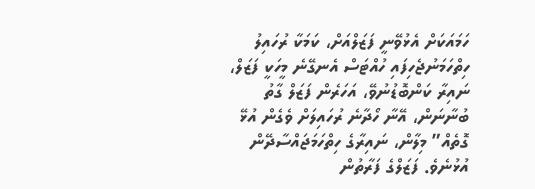ހަމައަކަށް އެޅުވޭނީ ފަޒަލްއަށް، ކަމަކާ ރުހައިލު ހިތްހަމަނުޖެހިފައި ހުއްޓަސް އެނގޭނެ މީހަކީ ފަޒަލް، ނައިރާ ކަންބޮޑުނުވޭ، އަހަރެން ފަޒަލް ގާތު ބުނާނަން، އޭނާ ހޯދާނެ ރުހައިލަށް ވެގެން އުޅޭ ގޮތެއް” މިލާން، ނައިރާގެ ހިތްހަމަޖައްސާދޭން އުޅުނެވެ. ފަޒަލްގެ ފަރާތުން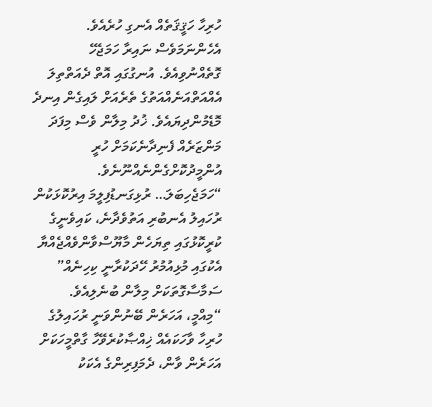ހުރިހާ ހަޤީޤަތެއް އެނގި ހުރެއެވެ. އެހެންނަމަވެސް ނައިރާ ހަމަޖެހޭ ގޮތެއްނުވިއެވެ. އުނގުގައި އޮތް ދެއަތްތިލަ އެއްއަތްއަނެއްއަތުގެ ތެރެއަށް ލައިގެން އިނދެ މޮޑެމުންދިޔައެވެ. ޚުދު މިލާން ވެސް މިފަދަ މަންޒަރެއް ފެނިދާނެކަމަށް ހުރީ އުންމީދުކޮށްގެންނެއްނޫނެވެ.
“ހަމަޖެހިބަލަ… ރުޅިގަނޑުފިލީމަ އިރުކޮޅަކުން ރުހައިލު އެނބުރި އަތުވެދާނެ، ކައިވެނީގެ ކުރީކޮޅުގައި ތިޔަހެން މާޔޫސްވާންވެއްޖެއްޔާ އެކުގައި މުޅިއުމުރު ހޭދަކުރާނީ ކިހިނެއް” ސަމާސާގޮތަކަށް މިލާން ބުނެލިއެވެ.
“މިއްމީ، އަހަރެން ބޭނުންވަނީ ރުހައިލުގެ ހުރިހާ ވާހަކައެއް ޚިއްޞާކުރެވޭހާ ގާތްމީހަކަށް އަހަރެން ވާން، ދެމަފިރިންގެ އެކަކު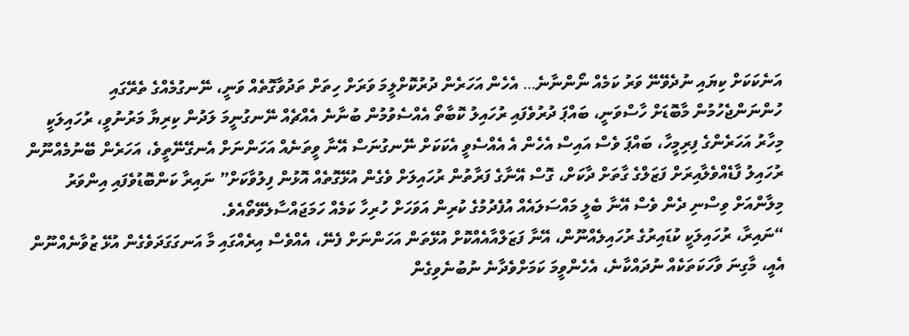އަނެކަކަށް ކިޔައި ނުދެވޭނޭ ވަރު ކަމެއް ނޯންނާނެ… އެހެން އަހަރެން ދުރުކޮށްލީމަ ވަރަށް ހިތަށް ތަދުވާގޮތެއް ވަނީ، ނޭނގުމެއްގެ ތެރޭގައި ހުންނަންޖެހުމުން މާބޮޑަށް ހާސްވަނީ، ބައްޕަ ދުރުވެފައި ރުހައިލު ކޮބާތޯ އެއްސެވުމުން ބުނާނެ އެއްޗެއް ނޭނގުނީމަ ލަދުން ކިރިޔާ މަރުނުވީ، ރުހައިލަކީ މިހާރު އަހަރެންގެ ފިރިމީހާ، ބައްޕަ ވެސް އައިސް އެހެން އެ އެއްސެވީ އެކަކަށް ނޭނގުނަސް އޭނާ ވީތަނެއް އަހަންނަށް އެނގޭނޭތީވެ، އަހަރެން ބޭނުމެއްނޫން ރުހައިލު ފާޑެއްވެލާއިރަށް ފަޒަލްގެ ގާތަށް ދާކަށް، ގޮސް އޭނާގެ ފަރާތުން ރުހައިލަށް ވެގެން އުޅޭގޮތެއް އޮޅުން ފިލުވާކަށް” ނައިރާ ކަންބޮޑުވެފައި އިންވަރު މިލާންއަށް ވިސްނި ދެން ވެސް އޭނާ ބެލީ މައްސަލައެއް އުފެދުމުގެ ކުރިން އަވަހަށް ހުރިހާ ކަމެއް ހަމަޖައްސާލެވޭތޯއެވެ.
“ނައިރާ، ރުހައިލަކީ ކުޑައިރުގެ ރުހައިލެއްނޫން، އޭނާ ފަޒަލްއާއެއްކޮށް އުޅޭތަން އަހަންނަށް ފެނޭ، އެއްވެސް އިރެއްގައި މާ އަނގަގަދަވެގެން އުޅޭ ޒުވާނެއްނޫން އެއީ، މާގިނަ ވާހަކަތަކެއް ނުދައްކާނެ، އެހެންވީމަ ކަމަށްވެދާނެ ނުބުނެވިގެން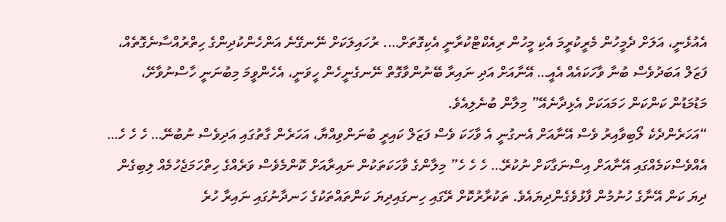އެއުޅެނީ، އަލަށް ދެމީހުން މެރީކުރީމަ އެކި މީހުން ރިއެކްޓްކުރާނީ އެކިގޮތަށް…. ރުހައިލަކަށް ނޭނގޭނެ އަންހެންކުދިންގެ ހިތްރުއްސާނެގޮތެއް، ފަޒަލް އަބަދުވެސް ބުނާ ވާހަކައެއް އެއީ… އޭނާއަށް އަދި ނައިރާ ބޭނުންވާގޮތް ނޭނގެނީހެން ހީވަނީ، އެހެންވީމަ މިބުނަނީ ހާސްނުވާށޭ، މަޑުމަޑުން ކަންކަން ހަމައަކަށް އެޅިދާނެއޭ” މިލާން ބުނެލިއެވެ.
“އަހަރެންދެކެ ލޯބިވާއިރު ވެސް އޭނާއަށް އެނގުނީ އެ ވާހަކަ ވެސް ފަޒަލް ކައިރީ ބުނަންވިއްޔާ، އަހަރެން ގާތުގައި އަދިވެސް ނުބުނޭ… ހެ ހެ ހެ… އެއްވެސްކަމެއްގައި އޭނާއަށް އިސްނަގާކަށް ނުކުރޭ… ހެ ހެ ހެ” މިލާންގެ ވާހަކަތަކުން ނައިރާއަށް ކޮންމެވެސް ވަރެއްގެ ހިތްހަމަޖެހުމެއް ލިބިގެން ދިޔަ ކަން އޭނާގެ ހުނުމުން ފާޅުވެގެންދިޔައެވެ. ތަކުރާރުކޮށް ރޭގައި ހިނގައިދިޔަ ކަންތައްތަކުގެ ހަނދާނުގައި ނައިރާ ހުރެ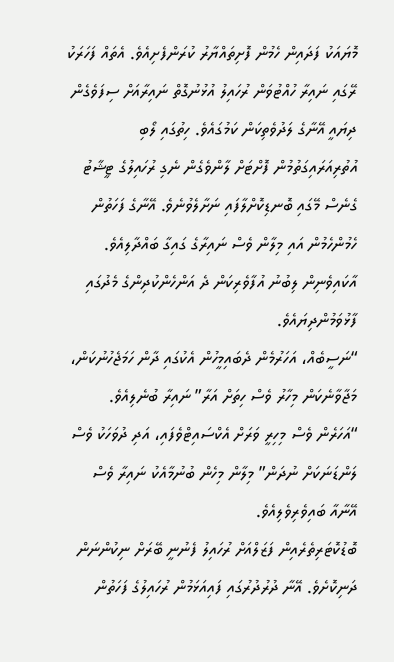މޮޔައަކު ފަދައިން ހެމުން ފޮށިތައްޔާރު ކުރަންފެށިއެވެ. އެތައް ފަހަރަކު ރޭގައި ނައިރާ ހުއްޓުވަން ރުހައިލު އުޅުނުގޮތް ނައިރާއަށް ސިފަވެގެން ދިޔައީ އޭނާގެ ލަދުވެތިކަން ކަމުގައެވެ. ހިތުގައި ލޯބި އުތުރިއަރައިގަތުމުން ފޮށްޓަށް ލާންވެގެން ނެގި ރުހައިލުގެ ޓީޝާޓު ގެނެސް މޭގައި ބޮނޑިކޮށްލާފައި ނަށާލެވުނެވެ. އޭނާގެ ފަހަތުން ހެމުންހެމުން އައި މިލާން ވެސް ނައިރާގެ ގައިގާ ބައްދާލިއެވެ. އާކައިވެނިން ލިބުނު އުފާވެރިކަން ދެ އަންހެންކުދިންގެ މެދުގައި ފާޅުވަމުންދިޔައެވެ.
“ނަސީބެއް، އަހަރުމެން ދެބައިމީހުން އެކުގައި ދާން ހަމަޖެހުނުކަން، މަޖާވާނެކަން މިހާރު ވެސް ހިތަށް އަރާ” ނައިރާ ބުނެލިއެވެ.
“އަހަރެން ވެސް މިހިރީ ވަރަށް އެކްސައިޓްވެފައި، އަދި ދުވަހަކު ވެސް ލަންޑަނަކަށް ނުދަން” މިލާން މިހެން ބުނުމާއެކު ނައިރާ ވެސް އޭނާއާ ބައިވެރިވެލިއެވެ.
ބޮޑުކޮޓަރިތެރެއިން ފަޒަލްއަށް ރުހައިލު ފެނުނީ ބޭރަށް ނިކުންނަން ދަނިކޮށެވެ. އޭނާ ދުރުދުރުގައި ފައިއަޅަމުން ރުހައިލުގެ ފަހަތުން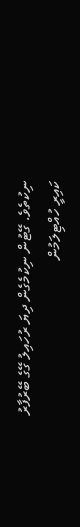ނިކުތެވެ. ގޭޓުން ނިކުމެގެން ދިޔަ ރުހައިލު ގޭގެ ބޭރުފާރު ކައިރީ ހުއްޓިލަމުން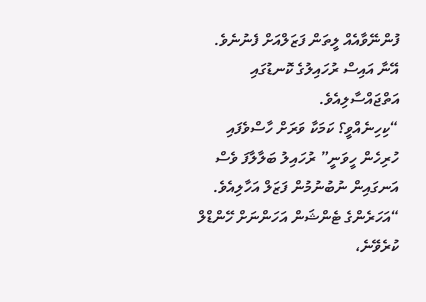ފުންނޭވާއެއް ލީތަން ފަޒަލްއަށް ފެނުނެވެ. އޭނާ އައިސް ރުހައިލުގެ ކޮނޑުގައި އަތްޖައްސާލިއެވެ.
“ކިހިނެއްވީ؟ ކަމަކާ ވަރަށް ހާސްވެފައި ހުރިހެން ހީވަނީ” ރުހައިލު ބަލާލާފަ ވެސް އަނގައިން ނުބުނުމުން ފަޒަލް އަހާލިއެވެ.
“އަހަރެންގެ ޓެންޝަން އަހަންނަށް ހޭންޑްލް ކުރެވޭނެ،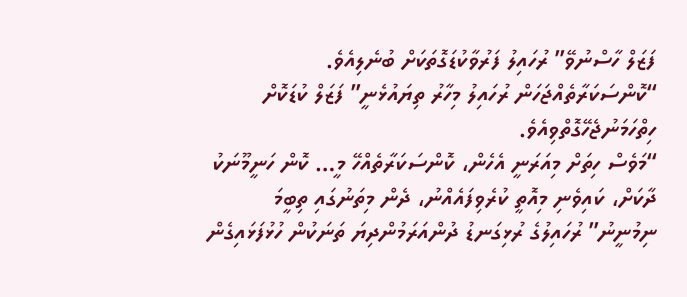ފަޒަލް ހާސްނުވޭ” ރުހައިލު ފަރުވާކުޑަގޮތަކަށް ބުނެލިއެވެ.
“ކޮންސަކަރާތެއްޖަހަން ރުހައިލު މިހާރު ތިޔައުޅެނީ” ފަޒަލް ކުޑަކޮށް ހިތްހަމަނުޖެހޭގޮތްވިއެވެ.
“މަވެސް ހިތަށް މިއަރަނީ އެހެން، ކޮންސަކަރާތެއްހޭ މީ… ކޮން ހަނީމޫނަކު ދާކަށް، ކައިވެނި މިއޮތީ ކުރެވިފައެއްނު، ދެން މިތަނުގައި ތިބީމަ ނިމުނީނު” ރުހައިލުގެ ރުޅިގަނޑު ދުންއަރަމުންދިޔަ ތަނަކުން ހުޅުފަޅައިގެން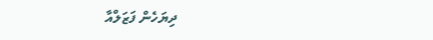ދިޔަހެން ފަޒަލްއާ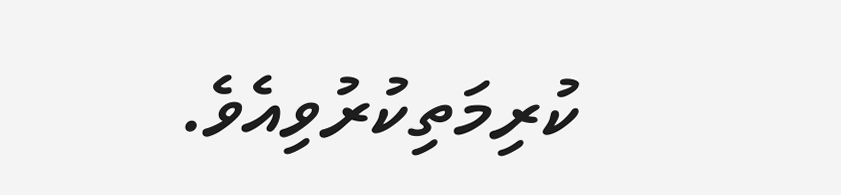ކުރިމަތިކުރުވިއެވެ.